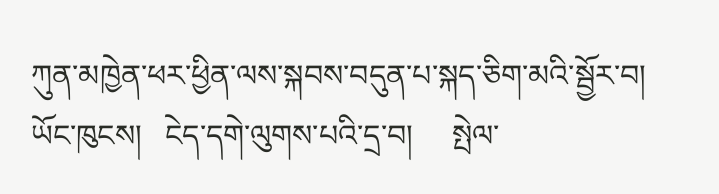ཀུན་མཁྱེན་ཕར་ཕྱིན་ལས་སྐབས་བདུན་པ་སྐད་ཅིག་མའི་སྦྱོར་བ།
ཡོང་ཁུངས།   ངེད་དགེ་ལུགས་པའི་དྲ་བ།     སྤེལ་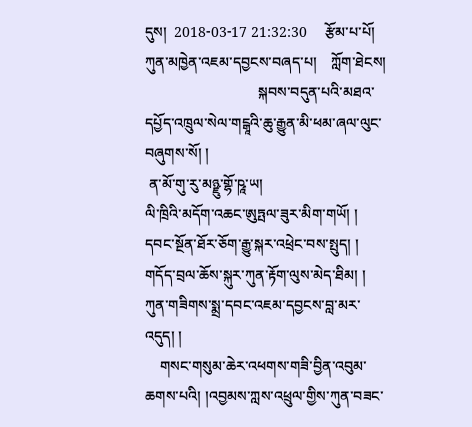དུས།  2018-03-17 21:32:30     རྩོམ་པ་པོ།   ཀུན་མཁྱེན་འཇམ་དབྱངས་བཞད་པ།    ཀློག་ཐེངས།
                               སྐབས་བདུན་པའི་མཐའ་དཔྱོད་འཁྲུལ་སེལ་གངྒཱའི་ཆུ་རྒྱུན་མི་ཕམ་ཞལ་ལུང་བཞུགས་སོ། །
 ན་མོ་གུ་རུ་མཉྫུ་གྷོ་ཥཱ་ཡ།
ལི་ཁྲིའི་མདོག་འཆང་ཨུཏྤལ་ཟུར་མིག་གཡོ། །
དབང་སྔོན་ཐོར་ཅོག་རྒྱུ་སྐར་འཕྲེང་བས་སྤུད། །
གདོད་བྲལ་ཆོས་སྐུར་ཀུན་རྟོག་ལུས་མེད་ཐིམ། །
ཀུན་གཟིགས་སྨྲ་དབང་འཇམ་དབྱངས་བླ་མར་འདུད། །
    གསང་གསུམ་ཆེར་འཕགས་གཟི་བྱིན་འབུམ་ཆགས་པའི། །འབྱམས་ཀླས་འཕྲུལ་གྱིས་ཀུན་བཟང་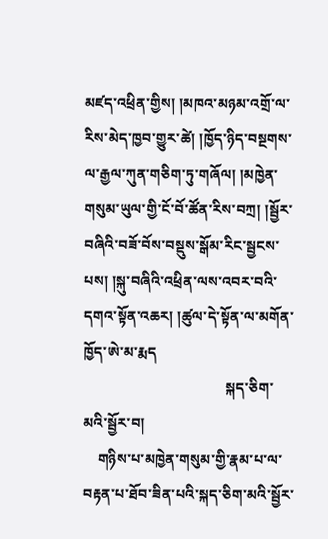མཛད་འཕྲིན་གྱིས། །མཁའ་མཉམ་འགྲོ་ལ་རིས་མེད་ཁྱབ་གྱུར་ཚེ། །ཁྱོད་ཉིད་བསྔགས་ལ་རྒྱལ་ཀུན་གཅིག་ཏུ་གཞོལ། །མཁྱེན་གསུམ་ཡུལ་གྱི་ངོ་བོ་ཚོན་རིས་བཀྲ། །སྦྱོར་བཞིའི་བཟོ་བོས་བསྡུས་སྒོམ་རིང་སྦྱངས་པས། །སྐུ་བཞིའི་འཕྲིན་ལས་འབར་བའི་དགའ་སྟོན་འཆར། །ཚུལ་དེ་སྟོན་ལ་མགོན་ཁྱོད་ཨེ་མ་རྨད
                                       སྐད་ཅིག་མའི་སྦྱོར་བ།
    གཉིས་པ་མཁྱེན་གསུམ་གྱི་རྣམ་པ་ལ་བརྟན་པ་ཐོབ་ཟིན་པའི་སྐད་ཅིག་མའི་སྦྱོར་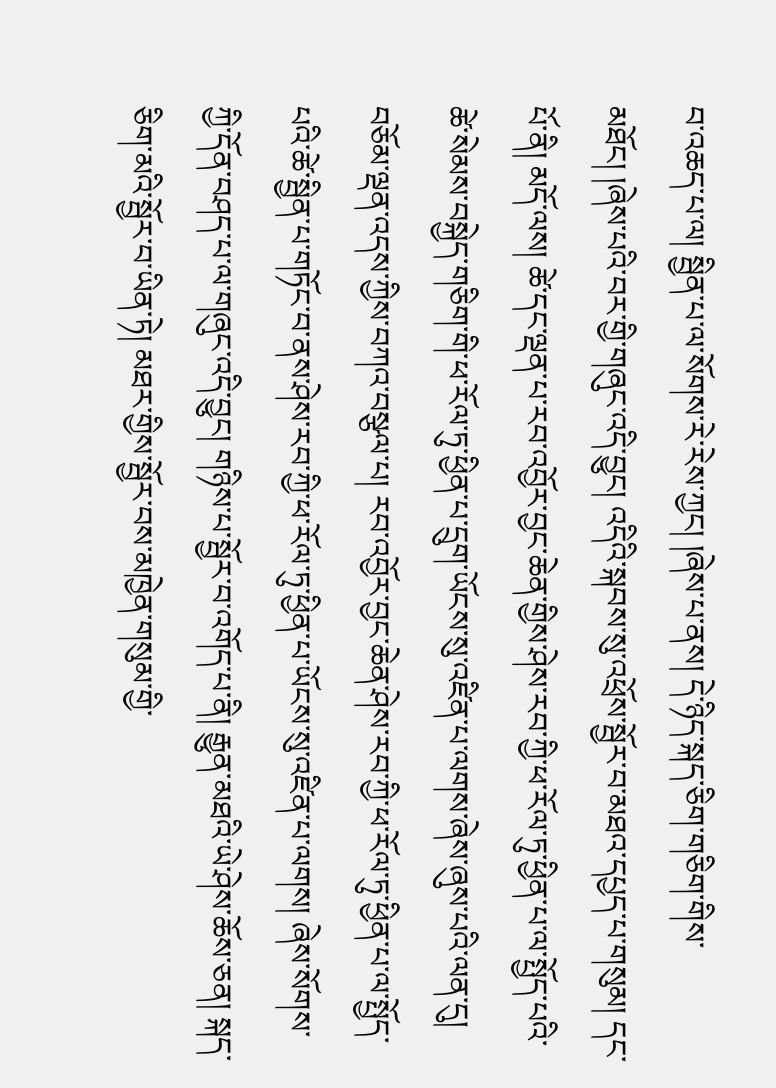བ་འཆད་པ་ལ། སྦྱིན་པ་ལ་སོགས་རེ་རེས་ཀྱང། །ཞེས་པ་ནས། དེ་ཉིད་སྐད་ཅིག་གཅིག་གིས་མཐོང། །ཞེས་པའི་བར་གྱི་གཞུང་འདི་བྱུང། འདིའི་སྐབས་སུ་འཕྲོས་སྦྱོར་བ་མཐའ་དཔྱད་པ་གསུམ། དང་པོ་ནི། མདོ་ལས། ཚེ་དང་ལྡན་པ་རབ་འབྱོར་བྱང་ཆེན་གྱིས་ཤེས་རབ་ཀྱི་ཕ་རོལ་ཏུ་ཕྱིན་པ་ལ་སྤྱོད་པའི་ཚེ་སེམས་བསྐྱེད་གཅིག་གི་ཕ་རོལ་ཏུ་ཕྱིན་པ་དྲུག་ཡོངས་སུ་འཛིན་པ་ལགས་ཞེས་ཞུས་པའི་ལན་དུ། བཅོམ་ལྡན་འདས་ཀྱིས་བཀའ་བསྩལ་པ། རབ་འབྱོར་བྱང་ཆེན་ཤེས་རབ་ཀྱི་ཕ་རོལ་ཏུ་ཕྱིན་པ་ལ་སྤྱོད་པའི་ཚེ་སྦྱིན་པ་གཏོང་བ་ནས་ཤེས་རབ་ཀྱི་ཕ་རོལ་ཏུ་ཕྱིན་པ་ཡོངས་སུ་འཛིན་པ་ལགས། ཞེས་སོགས་ཀྱི་དོན་བཤད་པ་ལ་གཞུང་འདི་བྱུང། གཉིས་པ་སྦྱོར་བ་འགོད་པ་ནི། རྒྱུན་མཐའི་ཡེ་ཤེས་ཆོས་ཅན། སྐད་ཅིག་མའི་སྦྱོར་བ་ཡིན་ཏེ། མཐར་གྱིས་སྦྱོར་བས་མཁྱེན་གསུམ་གྱི་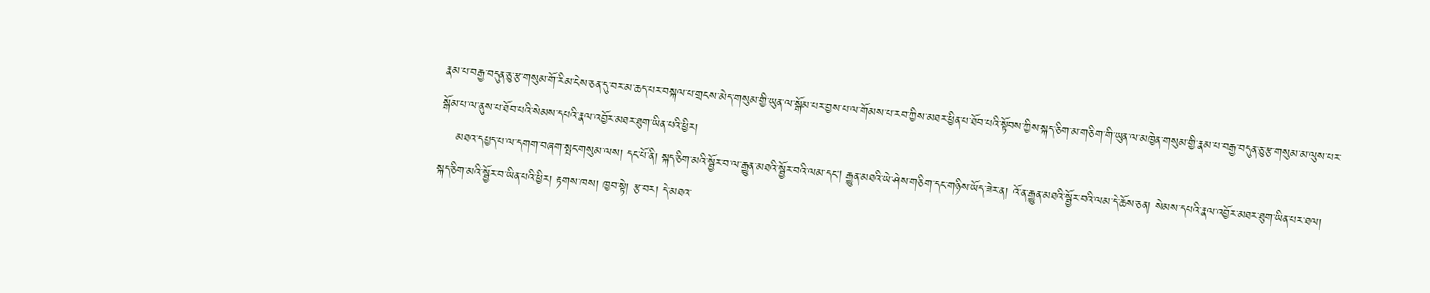རྣམ་པ་བརྒྱ་བདུན་ཅུ་རྩ་གསུམ་གོ་རིམ་ངེས་ཅན་དུ་བར་མ་ཆད་པར་བསྐལ་པ་གྲངས་མེད་གསུམ་གྱི་ཡུན་ལ་སྒོམ་པར་བྱས་པ་ལ་གོམས་པ་རབ་ཀྱིས་མཐར་ཕྱིན་པ་ཐོབ་པའི་སྟོབས་ཀྱིས་སྐད་ཅིག་མ་གཅིག་གི་ཡུན་ལ་མཁྱེན་གསུམ་གྱི་རྣམ་པ་བརྒྱ་བདུན་ཅུ་རྩ་གསུམ་མ་ལུས་པར་སྒོམ་པ་ལ་ནུས་པ་ཐོབ་པའི་སེམས་དཔའི་རྣལ་འབྱོར་མཐར་ཐུག་ཡིན་པའི་ཕྱིར།
    མཐའ་དཔྱད་པ་ལ་དགག་བཞག་སྤང་གསུམ་ལས། དང་པོ་ནི། སྐད་ཅིག་མའི་སྦྱོར་བ་ལ་རྒྱུན་མཐའི་སྦྱོར་བའི་ལམ་དང། རྒྱུན་མཐའི་ཡེ་ཤེས་གཅིག་དང་གཉིས་ཡོད་ཟེར་ན། འོ་ན་རྒྱུན་མཐའི་སྦྱོར་བའི་ལམ་དེ་ཆོས་ཅན། སེམས་དཔའི་རྣལ་འབྱོར་མཐར་ཐུག་ཡིན་པར་ཐལ། སྐད་ཅིག་མའི་སྦྱོར་བ་ཡིན་པའི་ཕྱིར། རྟགས་ཁས། ཁྱབ་སྟེ། རྩ་བར། དེ་མཐའ་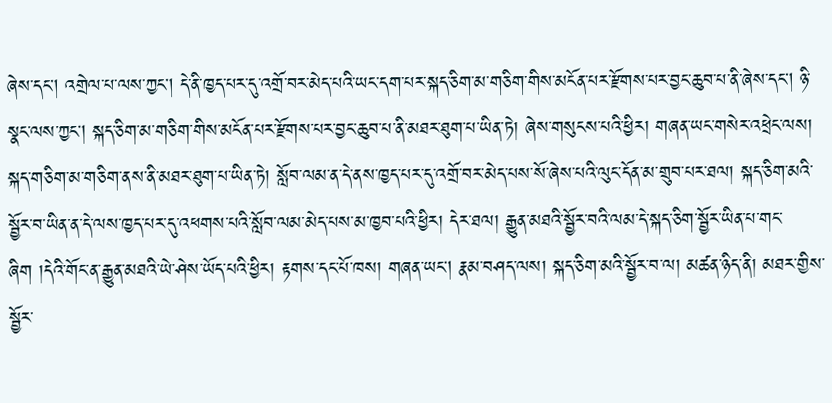ཞེས་དང། འགྲེལ་པ་ལས་ཀྱང། དེ་ནི་ཁྱད་པར་དུ་འགྲོ་བར་མེད་པའི་ཡང་དག་པར་སྐད་ཅིག་མ་གཅིག་གིས་མངོན་པར་རྫོགས་པར་བྱང་ཆུབ་པ་ནི་ཞེས་དང། ཉི་སྣང་ལས་ཀྱང། སྐད་ཅིག་མ་གཅིག་གིས་མངོན་པར་རྫོགས་པར་བྱང་ཆུབ་པ་ནི་མཐར་ཐུག་པ་ཡིན་ཏེ། ཞེས་གསུངས་པའི་ཕྱིར། གཞན་ཡང་གསེར་འཕྲེང་ལས། སྐད་གཅིག་མ་གཅིག་ནས་ནི་མཐར་ཐུག་པ་ཡིན་ཏེ། སློབ་ལམ་ན་དེ་ནས་ཁྱད་པར་དུ་འགྲོ་བར་མེད་པས་སོ་ཞེས་པའི་ལུང་དོན་མ་གྲུབ་པར་ཐལ། སྐད་ཅིག་མའི་སྦྱོར་བ་ཡིན་ན་དེ་ལས་ཁྱད་པར་དུ་འཕགས་པའི་སློབ་ལམ་མེད་པས་མ་ཁྱབ་པའི་ཕྱིར། དེར་ཐལ། རྒྱུན་མཐའི་སྦྱོར་བའི་ལམ་དེ་སྐད་ཅིག་སྦྱོར་ཡིན་པ་གང་ཞིག །དེའི་གོང་ན་རྒྱུན་མཐའི་ཡེ་ཤེས་ཡོད་པའི་ཕྱིར། རྟགས་དང་པོ་ཁས། གཞན་ཡང། རྣམ་བཤད་ལས། སྐད་ཅིག་མའི་སྦྱོར་བ་ལ། མཚན་ཉིད་ནི། མཐར་གྱིས་སྦྱོར་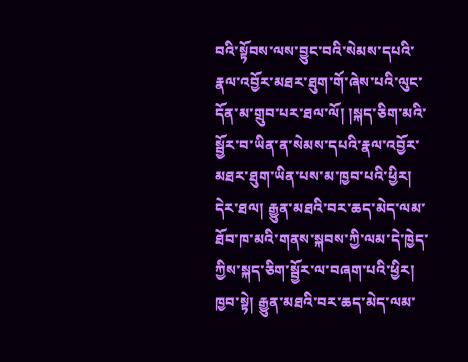བའི་སྟོབས་ལས་བྱུང་བའི་སེམས་དཔའི་རྣལ་འབྱོར་མཐར་ཐུག་གོ་ཞེས་པའི་ལུང་དོན་མ་གྲུབ་པར་ཐལ་ལོ། །སྐད་ཅིག་མའི་སྦྱོར་བ་ཡིན་ན་སེམས་དཔའི་རྣལ་འབྱོར་མཐར་ཐུག་ཡིན་པས་མ་ཁྱབ་པའི་ཕྱིར། དེར་ཐལ། རྒྱུན་མཐའི་བར་ཆད་མེད་ལམ་ཐོབ་ཁ་མའི་གནས་སྐབས་ཀྱི་ལམ་དེ་ཁྱེད་ཀྱིས་སྐད་ཅིག་སྦྱོར་ལ་བཞག་པའི་ཕྱིར། ཁྱབ་སྟེ། རྒྱུན་མཐའི་བར་ཆད་མེད་ལམ་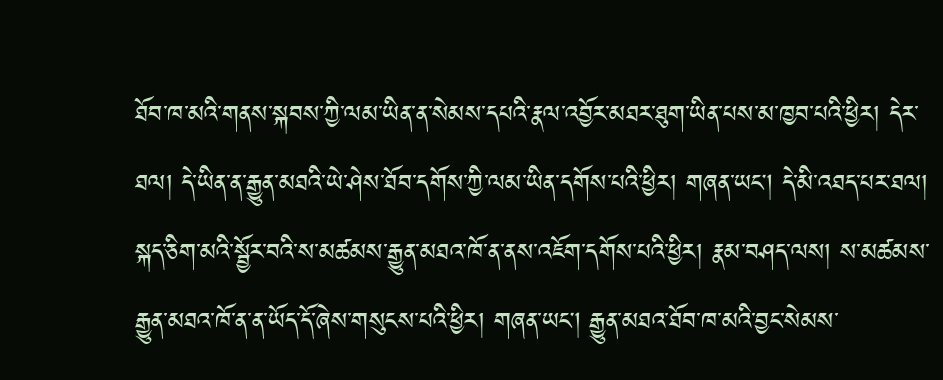ཐོབ་ཁ་མའི་གནས་སྐབས་ཀྱི་ལམ་ཡིན་ན་སེམས་དཔའི་རྣལ་འབྱོར་མཐར་ཐུག་ཡིན་པས་མ་ཁྱབ་པའི་ཕྱིར། དེར་ཐལ། དེ་ཡིན་ན་རྒྱུན་མཐའི་ཡེ་ཤེས་ཐོབ་དགོས་ཀྱི་ལམ་ཡིན་དགོས་པའི་ཕྱིར། གཞན་ཡང། དེ་མི་འཐད་པར་ཐལ། སྐད་ཅིག་མའི་སྦྱོར་བའི་ས་མཚམས་རྒྱུན་མཐའ་ཁོ་ན་ནས་འཇོག་དགོས་པའི་ཕྱིར། རྣམ་བཤད་ལས། ས་མཚམས་རྒྱུན་མཐའ་ཁོ་ན་ན་ཡོད་དོ་ཞེས་གསུངས་པའི་ཕྱིར། གཞན་ཡང། རྒྱུན་མཐའ་ཐོབ་ཁ་མའི་བྱང་སེམས་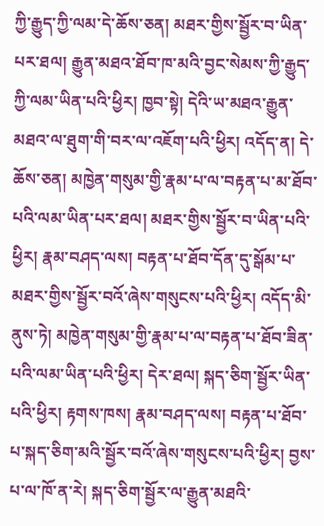ཀྱི་རྒྱུད་ཀྱི་ལམ་དེ་ཆོས་ཅན། མཐར་གྱིས་སྦྱོར་བ་ཡིན་པར་ཐལ། རྒྱུན་མཐའ་ཐོབ་ཁ་མའི་བྱང་སེམས་ཀྱི་རྒྱུད་ཀྱི་ལམ་ཡིན་པའི་ཕྱིར། ཁྱབ་སྟེ། དེའི་ཡ་མཐའ་རྒྱུན་མཐའ་ལ་ཐུག་གི་བར་ལ་འཇོག་པའི་ཕྱིར། འདོད་ན། དེ་ཆོས་ཅན། མཁྱེན་གསུམ་གྱི་རྣམ་པ་ལ་བརྟན་པ་མ་ཐོབ་པའི་ལམ་ཡིན་པར་ཐལ། མཐར་གྱིས་སྦྱོར་བ་ཡིན་པའི་ཕྱིར། རྣམ་བཤད་ལས། བརྟན་པ་ཐོབ་དོན་དུ་སྒོམ་པ་མཐར་གྱིས་སྦྱོར་བའོ་ཞེས་གསུངས་པའི་ཕྱིར། འདོད་མི་ནུས་ཏེ། མཁྱེན་གསུམ་གྱི་རྣམ་པ་ལ་བརྟན་པ་ཐོབ་ཟིན་པའི་ལམ་ཡིན་པའི་ཕྱིར། དེར་ཐལ། སྐད་ཅིག་སྦྱོར་ཡིན་པའི་ཕྱིར། རྟགས་ཁས། རྣམ་བཤད་ལས། བརྟན་པ་ཐོབ་པ་སྐད་ཅིག་མའི་སྦྱོར་བའོ་ཞེས་གསུངས་པའི་ཕྱིར། བྱས་པ་ལ་ཁོ་ན་རེ། སྐད་ཅིག་སྦྱོར་ལ་རྒྱུན་མཐའི་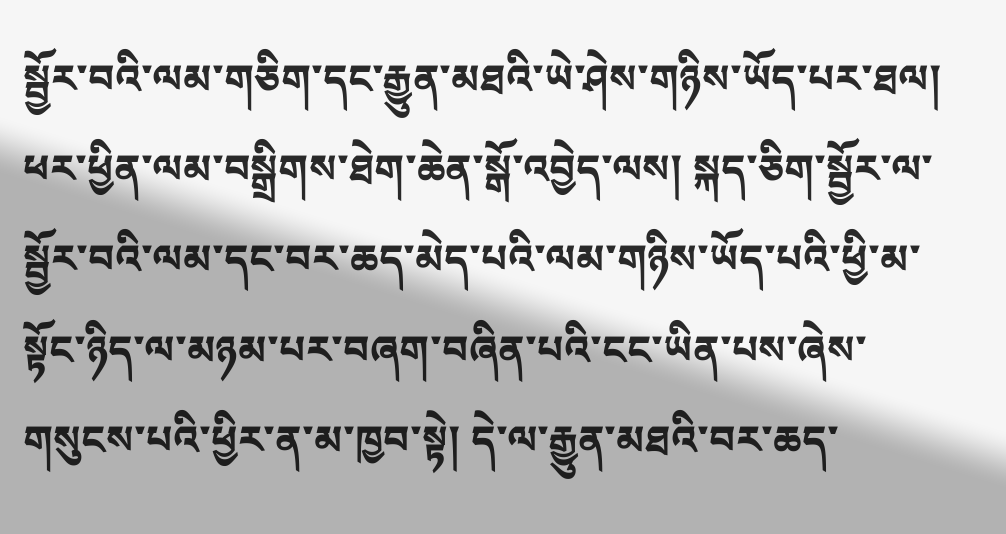སྦྱོར་བའི་ལམ་གཅིག་དང་རྒྱུན་མཐའི་ཡེ་ཤེས་གཉིས་ཡོད་པར་ཐལ། ཕར་ཕྱིན་ལམ་བསྒྲིགས་ཐེག་ཆེན་སྒོ་འབྱེད་ལས། སྐད་ཅིག་སྦྱོར་ལ་སྦྱོར་བའི་ལམ་དང་བར་ཆད་མེད་པའི་ལམ་གཉིས་ཡོད་པའི་ཕྱི་མ་སྟོང་ཉིད་ལ་མཉམ་པར་བཞག་བཞིན་པའི་ངང་ཡིན་པས་ཞེས་གསུངས་པའི་ཕྱིར་ན་མ་ཁྱབ་སྟེ། དེ་ལ་རྒྱུན་མཐའི་བར་ཆད་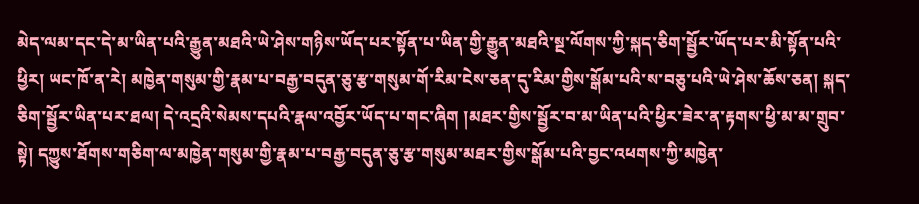མེད་ལམ་དང་དེ་མ་ཡིན་པའི་རྒྱུན་མཐའི་ཡེ་ཤེས་གཉིས་ཡོད་པར་སྟོན་པ་ཡིན་གྱི་རྒྱུན་མཐའི་སྔ་ལོགས་ཀྱི་སྐད་ཅིག་སྦྱོར་ཡོད་པར་མི་སྟོན་པའི་ཕྱིར། ཡང་ཁོ་ན་རེ། མཁྱེན་གསུམ་གྱི་རྣམ་པ་བརྒྱ་བདུན་ཅུ་རྩ་གསུམ་གོ་རིམ་ངེས་ཅན་དུ་རིམ་གྱིས་སྒོམ་པའི་ས་བཅུ་པའི་ཡེ་ཤེས་ཆོས་ཅན། སྐད་ཅིག་སྦྱོར་ཡིན་པར་ཐལ། དེ་འདྲའི་སེམས་དཔའི་རྣལ་འབྱོར་ཡོད་པ་གང་ཞིག །མཐར་གྱིས་སྦྱོར་བ་མ་ཡིན་པའི་ཕྱིར་ཟེར་ན་རྟགས་ཕྱི་མ་མ་གྲུབ་སྟེ། དཀྱུས་ཐོགས་གཅིག་ལ་མཁྱེན་གསུམ་གྱི་རྣམ་པ་བརྒྱ་བདུན་ཅུ་རྩ་གསུམ་མཐར་གྱིས་སྒོམ་པའི་བྱང་འཕགས་ཀྱི་མཁྱེན་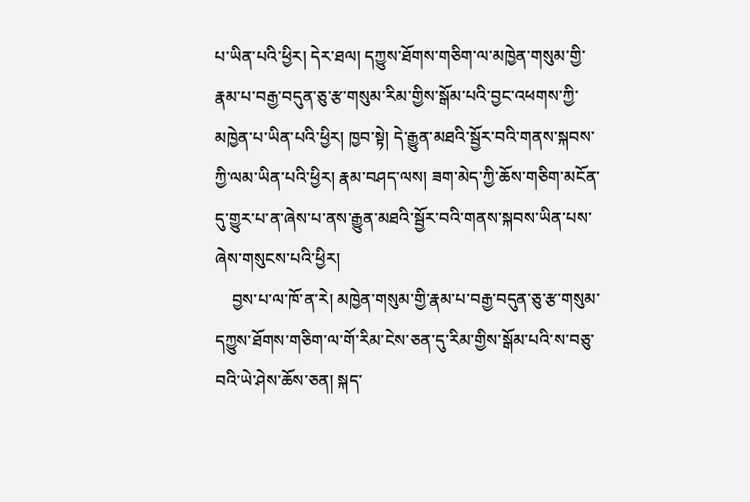པ་ཡིན་པའི་ཕྱིར། དེར་ཐལ། དཀྱུས་ཐོགས་གཅིག་ལ་མཁྱེན་གསུམ་གྱི་རྣམ་པ་བརྒྱ་བདུན་ཅུ་རྩ་གསུམ་རིམ་གྱིས་སྒོམ་པའི་བྱང་འཕགས་ཀྱི་མཁྱེན་པ་ཡིན་པའི་ཕྱིར། ཁྱབ་སྟེ། དེ་རྒྱུན་མཐའི་སྦྱོར་བའི་གནས་སྐབས་ཀྱི་ལམ་ཡིན་པའི་ཕྱིར། རྣམ་བཤད་ལས། ཟག་མེད་ཀྱི་ཆོས་གཅིག་མངོན་དུ་གྱུར་པ་ན་ཞེས་པ་ནས་རྒྱུན་མཐའི་སྦྱོར་བའི་གནས་སྐབས་ཡིན་པས་ཞེས་གསུངས་པའི་ཕྱིར།
    བྱས་པ་ལ་ཁོ་ན་རེ། མཁྱེན་གསུམ་གྱི་རྣམ་པ་བརྒྱ་བདུན་ཅུ་རྩ་གསུམ་དཀྱུས་ཐོགས་གཅིག་ལ་གོ་རིམ་ངེས་ཅན་དུ་རིམ་གྱིས་སྒོམ་པའི་ས་བཅུ་བའི་ཡེ་ཤེས་ཆོས་ཅན། སྐད་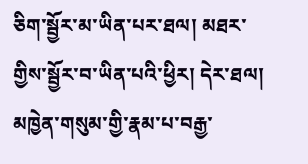ཅིག་སྦྱོར་མ་ཡིན་པར་ཐལ། མཐར་གྱིས་སྦྱོར་བ་ཡིན་པའི་ཕྱིར། དེར་ཐལ། མཁྱེན་གསུམ་གྱི་རྣམ་པ་བརྒྱ་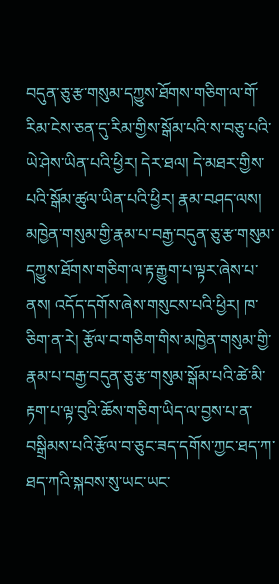བདུན་ཅུ་རྩ་གསུམ་དཀྱུས་ཐོགས་གཅིག་ལ་གོ་རིམ་ངེས་ཅན་དུ་རིམ་གྱིས་སྒོམ་པའི་ས་བཅུ་པའི་ཡེ་ཤེས་ཡིན་པའི་ཕྱིར། དེར་ཐལ། དེ་མཐར་གྱིས་པའི་སྒོམ་ཚུལ་ཡིན་པའི་ཕྱིར། རྣམ་བཤད་ལས། མཁྱེན་གསུམ་གྱི་རྣམ་པ་བརྒྱ་བདུན་ཅུ་རྩ་གསུམ་དཀྱུས་ཐོགས་གཅིག་ལ་རྟ་རྒྱུག་པ་ལྟར་ཞེས་པ་ནས། འདོད་དགོས་ཞེས་གསུངས་པའི་ཕྱིར། ཁ་ཅིག་ན་རེ། རྩོལ་བ་གཅིག་གིས་མཁྱེན་གསུམ་གྱི་རྣམ་པ་བརྒྱ་བདུན་ཅུ་རྩ་གསུམ་སྒོམ་པའི་ཚེ་མི་རྟག་པ་ལྟ་བུའི་ཆོས་གཅིག་ཡིད་ལ་བྱས་པ་ན་བསྒྲིམས་པའི་རྩོལ་བ་ཅུང་ཟད་དགོས་ཀྱང་ཐད་ཀ་ཐད་ཀའི་སྐབས་སུ་ཡང་ཡང་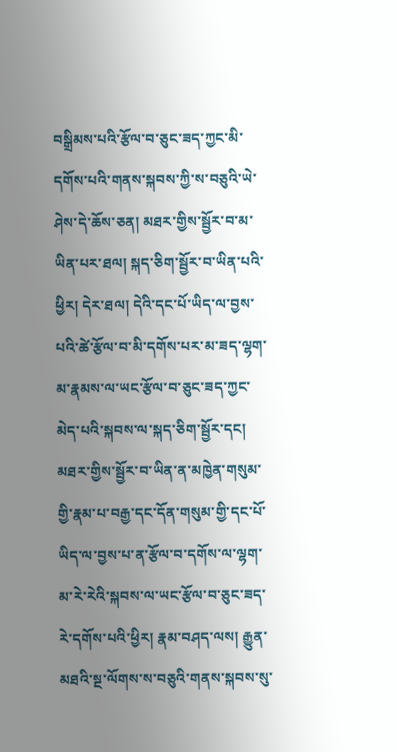བསྒྲིམས་པའི་རྩོལ་བ་ཅུང་ཟད་ཀྱང་མི་དགོས་པའི་གནས་སྐབས་ཀྱི་ས་བཅུའི་ཡེ་ཤེས་དེ་ཆོས་ཅན། མཐར་གྱིས་སྦྱོར་བ་མ་ཡིན་པར་ཐལ། སྐད་ཅིག་སྦྱོར་བ་ཡིན་པའི་ཕྱིར། དེར་ཐལ། དེའི་དང་པོ་ཡིད་ལ་བྱས་པའི་ཚེ་རྩོལ་བ་མི་དགོས་པར་མ་ཟད་ལྷག་མ་རྣམས་ལ་ཡང་རྩོལ་བ་ཅུང་ཟད་ཀྱང་མེད་པའི་སྐབས་ལ་སྐད་ཅིག་སྦྱོར་དང། མཐར་གྱིས་སྦྱོར་བ་ཡིན་ན་མཁྱེན་གསུམ་གྱི་རྣམ་པ་བརྒྱ་དང་དོན་གསུམ་གྱི་དང་པོ་ཡིད་ལ་བྱས་པ་ན་རྩོལ་བ་དགོས་ལ་ལྷག་མ་རེ་རེའི་སྐབས་ལ་ཡང་རྩོལ་བ་ཅུང་ཟད་རེ་དགོས་པའི་ཕྱིར། རྣམ་བཤད་ལས། རྒྱུན་མཐའི་སྔ་ལོགས་ས་བཅུའི་གནས་སྐབས་སུ་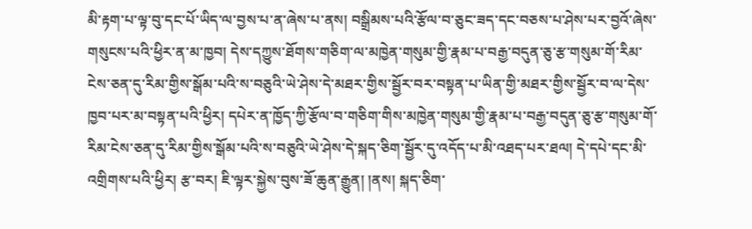མི་རྟག་པ་ལྟ་བུ་དང་པོ་ཡིད་ལ་བྱས་པ་ན་ཞེས་པ་ནས། བསྒྲིམས་པའི་རྩོལ་བ་ཅུང་ཟད་དང་བཅས་པ་ཤེས་པར་བྱའོ་ཞེས་གསུངས་པའི་ཕྱིར་ན་མ་ཁྱབ། དེས་དཀྱུས་ཐོགས་གཅིག་ལ་མཁྱེན་གསུམ་གྱི་རྣམ་པ་བརྒྱ་བདུན་ཅུ་རྩ་གསུམ་གོ་རིམ་ངེས་ཅན་དུ་རིམ་གྱིས་སྒོམ་པའི་ས་བཅུའི་ཡེ་ཤེས་དེ་མཐར་གྱིས་སྦྱོར་བར་བསྟན་པ་ཡིན་གྱི་མཐར་གྱིས་སྦྱོར་བ་ལ་དེས་ཁྱབ་པར་མ་བསྟན་པའི་ཕྱིར། དཔེར་ན་ཁྱོད་ཀྱི་རྩོལ་བ་གཅིག་གིས་མཁྱེན་གསུམ་གྱི་རྣམ་པ་བརྒྱ་བདུན་ཅུ་རྩ་གསུམ་གོ་རིམ་ངེས་ཅན་དུ་རིམ་གྱིས་སྒོམ་པའི་ས་བཅུའི་ཡེ་ཤེས་དེ་སྐད་ཅིག་སྦྱོར་དུ་འདོད་པ་མི་འཐད་པར་ཐལ། དེ་དཔེ་དང་མི་འགྲིགས་པའི་ཕྱིར། རྩ་བར། ཇི་ལྟར་སྐྱེས་བུས་ཟོ་ཆུན་རྒྱུན། །ནས། སྐད་ཅིག་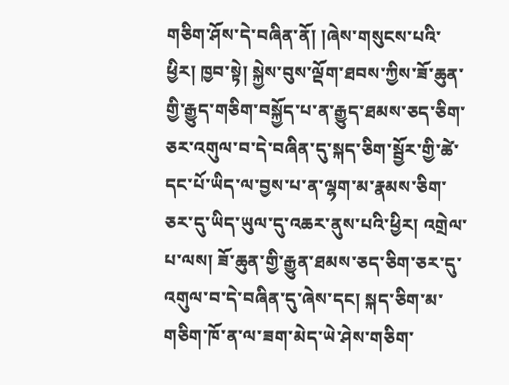གཅིག་ཤོས་དེ་བཞིན་ནོ། །ཞེས་གསུངས་པའི་ཕྱིར། ཁྱབ་སྟེ། སྐྱེས་བུས་ལྡོག་ཐབས་ཀྱིས་ཟོ་ཆུན་གྱི་རྒྱུད་གཅིག་བསྐྱོད་པ་ན་རྒྱུད་ཐམས་ཅད་ཅིག་ཅར་འགུལ་བ་དེ་བཞིན་དུ་སྐད་ཅིག་སྦྱོར་གྱི་ཚེ་དང་པོ་ཡིད་ལ་བྱས་པ་ན་ལྷག་མ་རྣམས་ཅིག་ཅར་དུ་ཡིད་ཡུལ་དུ་འཆར་ནུས་པའི་ཕྱིར། འགྲེལ་པ་ལས། ཟོ་ཆུན་གྱི་རྒྱུན་ཐམས་ཅད་ཅིག་ཅར་དུ་འགུལ་བ་དེ་བཞིན་དུ་ཞེས་དང། སྐད་ཅིག་མ་གཅིག་ཁོ་ན་ལ་ཟག་མེད་ཡེ་ཤེས་གཅིག་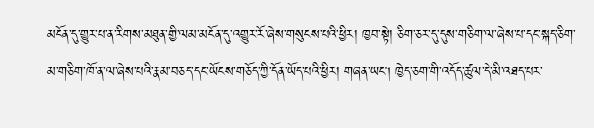མངོན་དུ་གྱུར་པ་ན་རིགས་མཐུན་གྱི་ལམ་མངོན་དུ་འགྱུར་རོ་ཞེས་གསུངས་པའི་ཕྱིར། ཁྱབ་སྟེ། ཅིག་ཅར་དུ་དུས་གཅིག་ལ་ཞེས་པ་དང་སྐད་ཅིག་མ་གཅིག་ཁོ་ན་ལ་ཞེས་པའི་རྣམ་བཅད་དང་ཡོངས་གཅོད་ཀྱི་དོན་ཡོད་པའི་ཕྱིར། གཞན་ཡང། ཁྱེད་ཅག་གི་འདོད་ཚུལ་དེ་མི་འཐད་པར་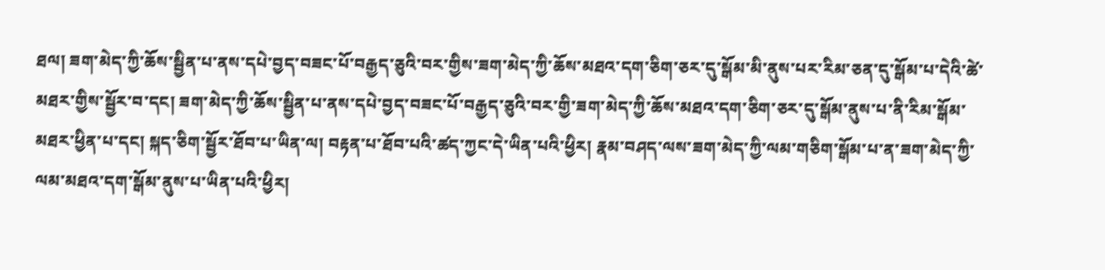ཐལ། ཟག་མེད་ཀྱི་ཆོས་སྦྱིན་པ་ནས་དཔེ་བྱད་བཟང་པོ་བརྒྱད་ཅུའི་བར་གྱིས་ཟག་མེད་ཀྱི་ཆོས་མཐའ་དག་ཅིག་ཅར་དུ་སྒོམ་མི་ནུས་པར་རིམ་ཅན་དུ་སྒོམ་པ་དེའི་ཚེ་མཐར་གྱིས་སྦྱོར་བ་དང། ཟག་མེད་ཀྱི་ཆོས་སྦྱིན་པ་ནས་དཔེ་བྱད་བཟང་པོ་བརྒྱད་ཅུའི་བར་གྱི་ཟག་མེད་ཀྱི་ཆོས་མཐའ་དག་ཅིག་ཅར་དུ་སྒོམ་ནུས་པ་ནི་རིམ་སྒོམ་མཐར་ཕྱིན་པ་དང། སྐད་ཅིག་སྦྱོར་ཐོབ་པ་ཡིན་ལ། བརྟན་པ་ཐོབ་པའི་ཚད་ཀྱང་དེ་ཡིན་པའི་ཕྱིར། རྣམ་བཤད་ལས་ཟག་མེད་ཀྱི་ལམ་གཅིག་སྒོམ་པ་ན་ཟག་མེད་ཀྱི་ལམ་མཐའ་དག་སྒོམ་ནུས་པ་ཡིན་པའི་ཕྱིར།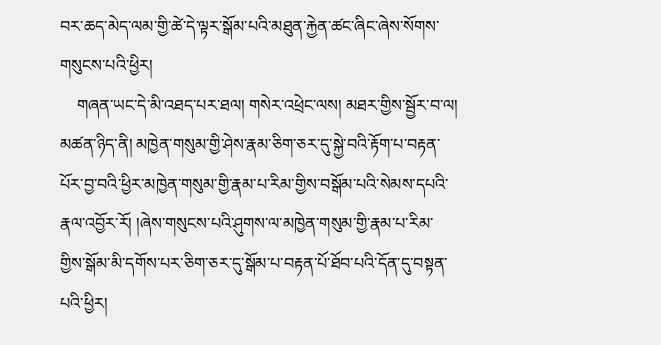བར་ཆད་མེད་ལམ་གྱི་ཚེ་དེ་ལྟར་སྒོམ་པའི་མཐུན་རྐྱེན་ཚང་ཞིང་ཞེས་སོགས་གསུངས་པའི་ཕྱིར།
    གཞན་ཡང་དེ་མི་འཐད་པར་ཐལ། གསེར་འཕྲེང་ལས། མཐར་གྱིས་སྦྱོར་བ་ལ། མཚན་ཉིད་ནི། མཁྱེན་གསུམ་གྱི་ཤེས་རྣམ་ཅིག་ཅར་དུ་སྐྱེ་བའི་རྟོག་པ་བརྟན་པོར་བྱ་བའི་ཕྱིར་མཁྱེན་གསུམ་གྱི་རྣམ་པ་རིམ་གྱིས་བསྒོམ་པའི་སེམས་དཔའི་རྣལ་འབྱོར་རོ། །ཞེས་གསུངས་པའི་ཤུགས་ལ་མཁྱེན་གསུམ་གྱི་རྣམ་པ་རིམ་གྱིས་སྒོམ་མི་དགོས་པར་ཅིག་ཅར་དུ་སྒོམ་པ་བརྟན་པོ་ཐོབ་པའི་དོན་དུ་བསྟན་པའི་ཕྱིར།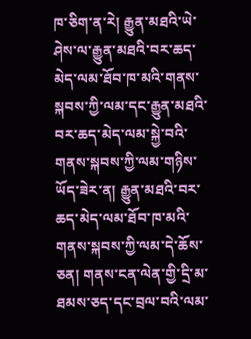ཁ་ཅིག་ན་རེ། རྒྱུན་མཐའི་ཡེ་ཤེས་ལ་རྒྱུན་མཐའི་བར་ཆད་མེད་ལམ་ཐོབ་ཁ་མའི་གནས་སྐབས་ཀྱི་ལམ་དང་རྒྱུན་མཐའི་བར་ཆད་མེད་ལམ་སྐྱེ་བའི་གནས་སྐབས་ཀྱི་ལམ་གཉིས་ཡོད་ཟེར་ན། རྒྱུན་མཐའི་བར་ཆད་མེད་ལམ་ཐོབ་ཁ་མའི་གནས་སྐབས་ཀྱི་ལམ་དེ་ཆོས་ཅན། གནས་ངན་ལེན་གྱི་དྲི་མ་ཐམས་ཅད་དང་བྲལ་བའི་ལམ་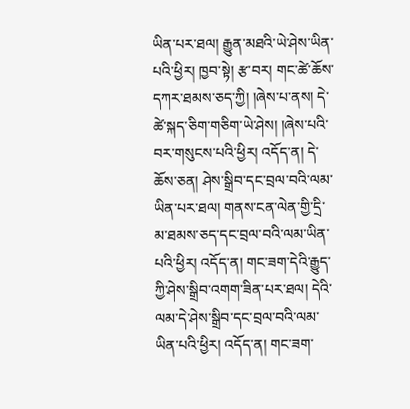ཡིན་པར་ཐལ། རྒྱུན་མཐའི་ཡེ་ཤེས་ཡིན་པའི་ཕྱིར། ཁྱབ་སྟེ། རྩ་བར། གང་ཚེ་ཆོས་དཀར་ཐམས་ཅད་ཀྱི། །ཞེས་པ་ནས། དེ་ཚེ་སྐད་ཅིག་གཅིག་ཡེ་ཤེས། །ཞེས་པའི་བར་གསུངས་པའི་ཕྱིར། འདོད་ན། དེ་ཆོས་ཅན། ཤེས་སྒྲིབ་དང་བྲལ་བའི་ལམ་ཡིན་པར་ཐལ། གནས་ངན་ལེན་གྱི་དྲི་མ་ཐམས་ཅད་དང་བྲལ་བའི་ལམ་ཡིན་པའི་ཕྱིར། འདོད་ན། གང་ཟག་དེའི་རྒྱུད་ཀྱི་ཤེས་སྒྲིབ་འགག་ཟིན་པར་ཐལ། དེའི་ལམ་དེ་ཤེས་སྒྲིབ་དང་བྲལ་བའི་ལམ་ཡིན་པའི་ཕྱིར། འདོད་ན། གང་ཟག་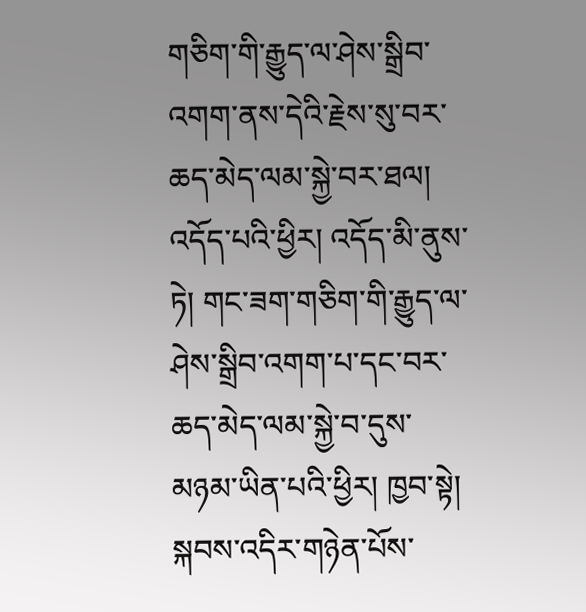གཅིག་གི་རྒྱུད་ལ་ཤེས་སྒྲིབ་འགག་ནས་དེའི་རྗེས་སུ་བར་ཆད་མེད་ལམ་སྐྱེ་བར་ཐལ། འདོད་པའི་ཕྱིར། འདོད་མི་ནུས་ཏེ། གང་ཟག་གཅིག་གི་རྒྱུད་ལ་ཤེས་སྒྲིབ་འགག་པ་དང་བར་ཆད་མེད་ལམ་སྐྱེ་བ་དུས་མཉམ་ཡིན་པའི་ཕྱིར། ཁྱབ་སྟེ། སྐབས་འདིར་གཉེན་པོས་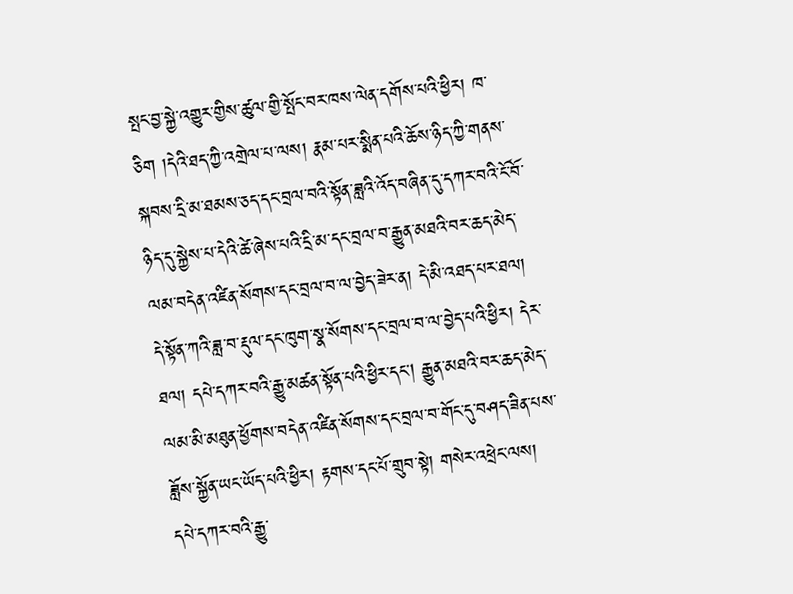སྤང་བྱ་སྐྱེ་འགྱུར་གྱིས་ཚུལ་གྱི་སྤོང་བར་ཁས་ལེན་དགོས་པའི་ཕྱིར། ཁ་ཅིག །དེའི་ཐད་ཀྱི་འགྲེལ་པ་ལས། རྣམ་པར་སྨིན་པའི་ཆོས་ཉིད་ཀྱི་གནས་སྐབས་དྲི་མ་ཐམས་ཅད་དང་བྲལ་བའི་སྟོན་ཟླའི་འོད་བཞིན་དུ་དཀར་བའི་ངོ་བོ་ཉིད་དུ་སྐྱེས་པ་དེའི་ཚེ་ཞེས་པའི་དྲི་མ་དང་བྲལ་བ་རྒྱུན་མཐའི་བར་ཆད་མེད་ལམ་བདེན་འཛིན་སོགས་དང་བྲལ་བ་ལ་བྱེད་ཟེར་ན། དེ་མི་འཐད་པར་ཐལ། དེ་སྟོན་ཀའི་ཟླ་བ་རྡུལ་དང་ཁུག་སྣ་སོགས་དང་བྲལ་བ་ལ་བྱེད་པའི་ཕྱིར། དེར་ཐལ། དཔེ་དཀར་བའི་རྒྱུ་མཚན་སྟོན་པའི་ཕྱིར་དང། རྒྱུན་མཐའི་བར་ཆད་མེད་ལམ་མི་མཐུན་ཕྱོགས་བདེན་འཛིན་སོགས་དང་བྲལ་བ་གོང་དུ་བཤད་ཟིན་པས་ཟློས་སྐྱོན་ཡང་ཡོད་པའི་ཕྱིར། རྟགས་དང་པོ་གྲུབ་སྟེ། གསེར་འཕྲེང་ལས། དཔེ་དཀར་བའི་རྒྱུ་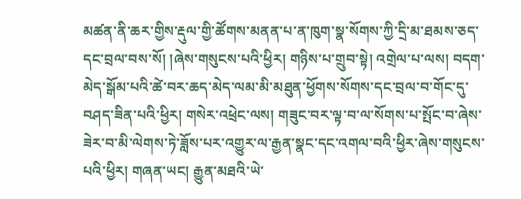མཚན་ནི་ཆར་གྱིས་རྡུལ་གྱི་ཚོགས་མནན་པ་ན་ཁུག་སྣ་སོགས་ཀྱི་དྲི་མ་ཐམས་ཅད་དང་བྲལ་བས་སོ། །ཞེས་གསུངས་པའི་ཕྱིར། གཉིས་པ་གྲུབ་སྟེ། འགྲེལ་པ་ལས། བདག་མེད་སྒོམ་པའི་ཚེ་བར་ཆད་མེད་ལམ་མི་མཐུན་ཕྱོགས་སོགས་དང་བྲལ་བ་གོང་དུ་བཤད་ཟིན་པའི་ཕྱིར། གསེར་འཕྲེང་ལས། གཟུང་བར་ལྟ་བ་ལ་སོགས་པ་སྤོང་བ་ཞེས་ཟེར་བ་མི་ལེགས་ཏེ་ཟློས་པར་འགྱུར་ལ་རྒྱན་སྣང་དང་འགལ་བའི་ཕྱིར་ཞེས་གསུངས་པའི་ཕྱིར། གཞན་ཡང། རྒྱུན་མཐའི་ཡེ་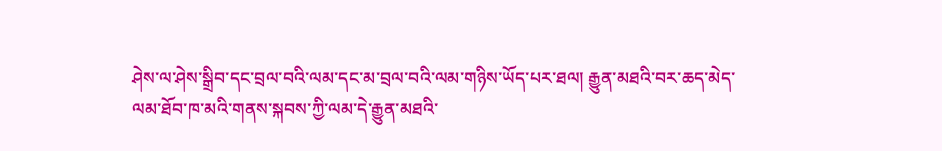ཤེས་ལ་ཤེས་སྒྲིབ་དང་བྲལ་བའི་ལམ་དང་མ་བྲལ་བའི་ལམ་གཉིས་ཡོད་པར་ཐལ། རྒྱུན་མཐའི་བར་ཆད་མེད་ལམ་ཐོབ་ཁ་མའི་གནས་སྐབས་ཀྱི་ལམ་དེ་རྒྱུན་མཐའི་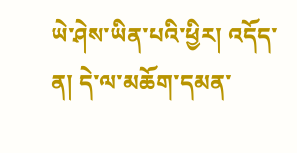ཡེ་ཤེས་ཡིན་པའི་ཕྱིར། འདོད་ན། དེ་ལ་མཆོག་དམན་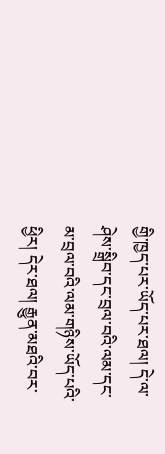གྱི་ཁྱད་པར་ཡོད་པར་ཐལ། དེ་ལ་ཤེས་སྒྲིབ་དང་བྲལ་བའི་ལམ་དང་མ་བྲལ་བའི་ལམ་གཉིས་ཡོད་པའི་ཕྱིར། དེར་ཐལ། རྒྱུན་མཐའི་བར་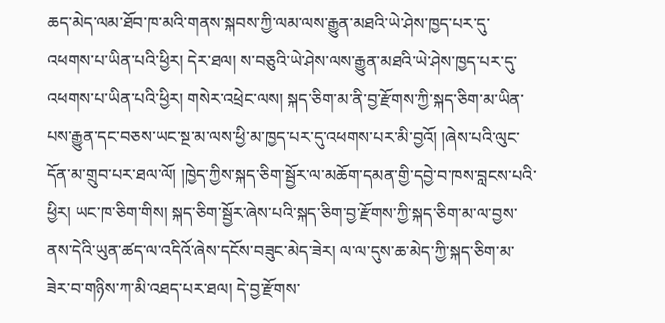ཆད་མེད་ལམ་ཐོབ་ཁ་མའི་གནས་སྐབས་ཀྱི་ལམ་ལས་རྒྱུན་མཐའི་ཡེ་ཤེས་ཁྱད་པར་དུ་འཕགས་པ་ཡིན་པའི་ཕྱིར། དེར་ཐལ། ས་བཅུའི་ཡེ་ཤེས་ལས་རྒྱུན་མཐའི་ཡེ་ཤེས་ཁྱད་པར་དུ་འཕགས་པ་ཡིན་པའི་ཕྱིར། གསེར་འཕྲེང་ལས། སྐད་ཅིག་མ་ནི་བྱ་རྫོགས་ཀྱི་སྐད་ཅིག་མ་ཡིན་པས་རྒྱུན་དང་བཅས་ཡང་སྔ་མ་ལས་ཕྱི་མ་ཁྱད་པར་དུ་འཕགས་པར་མི་བྱའོ། །ཞེས་པའི་ལུང་དོན་མ་གྲུབ་པར་ཐལ་ལོ། །ཁྱེད་ཀྱིས་སྐད་ཅིག་སྦྱོར་ལ་མཆོག་དམན་གྱི་དབྱེ་བ་ཁས་བླངས་པའི་ཕྱིར། ཡང་ཁ་ཅིག་གིས། སྐད་ཅིག་སྦྱོར་ཞེས་པའི་སྐད་ཅིག་བྱ་རྫོགས་ཀྱི་སྐད་ཅིག་མ་ལ་བྱས་ནས་དེའི་ཡུན་ཚད་ལ་འདིའོ་ཞེས་དངོས་བཟུང་མེད་ཟེར། ལ་ལ་དུས་ཆ་མེད་ཀྱི་སྐད་ཅིག་མ་ཟེར་བ་གཉིས་ཀ་མི་འཐད་པར་ཐལ། དེ་བྱ་རྫོགས་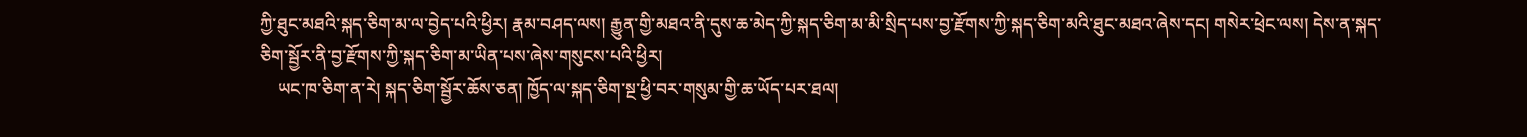ཀྱི་ཐུང་མཐའི་སྐད་ཅིག་མ་ལ་བྱེད་པའི་ཕྱིར། རྣམ་བཤད་ལས། རྒྱུན་གྱི་མཐའ་ནི་དུས་ཆ་མེད་ཀྱི་སྐད་ཅིག་མ་མི་སྲིད་པས་བྱ་རྫོགས་ཀྱི་སྐད་ཅིག་མའི་ཐུང་མཐའ་ཞེས་དང། གསེར་ཕྲེང་ལས། དེས་ན་སྐད་ཅིག་སྦྱོར་ནི་བྱ་རྫོགས་ཀྱི་སྐད་ཅིག་མ་ཡིན་པས་ཞེས་གསུངས་པའི་ཕྱིར།
    ཡང་ཁ་ཅིག་ན་རེ། སྐད་ཅིག་སྦྱོར་ཆོས་ཅན། ཁྱོད་ལ་སྐད་ཅིག་སྔ་ཕྱི་བར་གསུམ་གྱི་ཆ་ཡོད་པར་ཐལ།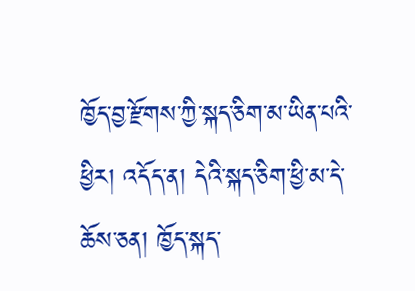ཁྱོད་བྱ་རྫོགས་ཀྱི་སྐད་ཅིག་མ་ཡིན་པའི་ཕྱིར། འདོད་ན། དེའི་སྐད་ཅིག་ཕྱི་མ་དེ་ཆོས་ཅན། ཁྱོད་སྐད་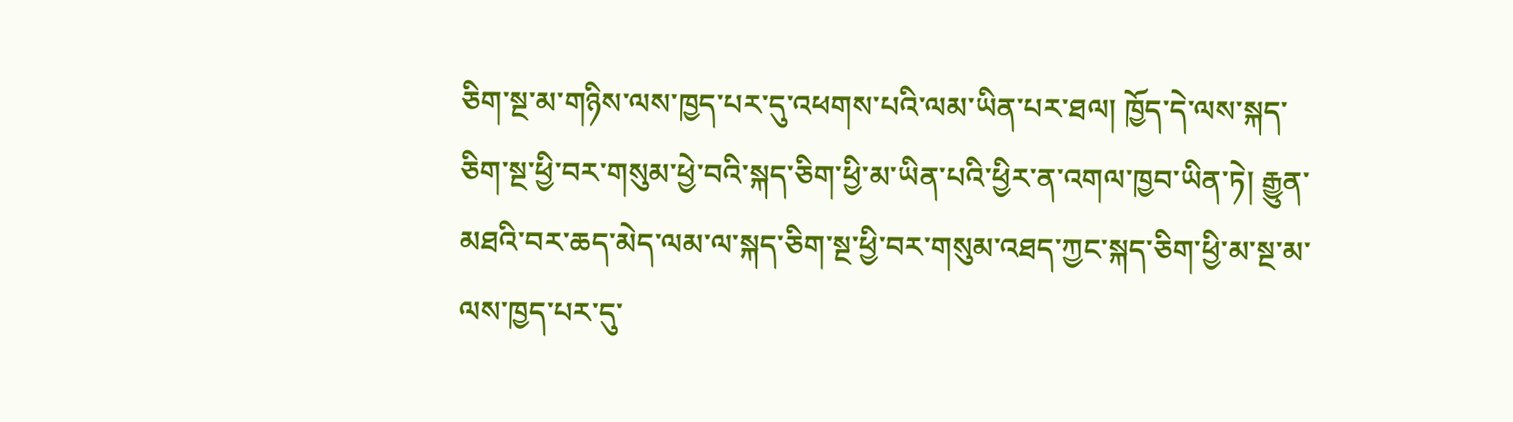ཅིག་སྔ་མ་གཉིས་ལས་ཁྱད་པར་དུ་འཕགས་པའི་ལམ་ཡིན་པར་ཐལ། ཁྱོད་དེ་ལས་སྐད་ཅིག་སྔ་ཕྱི་བར་གསུམ་ཕྱེ་བའི་སྐད་ཅིག་ཕྱི་མ་ཡིན་པའི་ཕྱིར་ན་འགལ་ཁྱབ་ཡིན་ཏེ། རྒྱུན་མཐའི་བར་ཆད་མེད་ལམ་ལ་སྐད་ཅིག་སྔ་ཕྱི་བར་གསུམ་འཐད་ཀྱང་སྐད་ཅིག་ཕྱི་མ་སྔ་མ་ལས་ཁྱད་པར་དུ་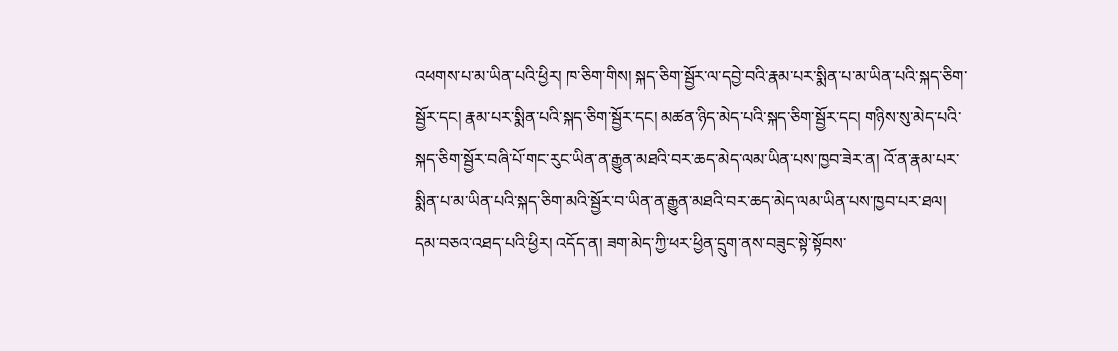འཕགས་པ་མ་ཡིན་པའི་ཕྱིར། ཁ་ཅིག་གིས། སྐད་ཅིག་སྦྱོར་ལ་དབྱེ་བའི་རྣམ་པར་སྨིན་པ་མ་ཡིན་པའི་སྐད་ཅིག་སྦྱོར་དང། རྣམ་པར་སྨིན་པའི་སྐད་ཅིག་སྦྱོར་དང། མཚན་ཉིད་མེད་པའི་སྐད་ཅིག་སྦྱོར་དང། གཉིས་སུ་མེད་པའི་སྐད་ཅིག་སྦྱོར་བཞི་པོ་གང་རུང་ཡིན་ན་རྒྱུན་མཐའི་བར་ཆད་མེད་ལམ་ཡིན་པས་ཁྱབ་ཟེར་ན། འོ་ན་རྣམ་པར་སྨིན་པ་མ་ཡིན་པའི་སྐད་ཅིག་མའི་སྦྱོར་བ་ཡིན་ན་རྒྱུན་མཐའི་བར་ཆད་མེད་ལམ་ཡིན་པས་ཁྱབ་པར་ཐལ། དམ་བཅའ་འཐད་པའི་ཕྱིར། འདོད་ན། ཟག་མེད་ཀྱི་ཕར་ཕྱིན་དྲུག་ནས་བཟུང་སྟེ་སྟོབས་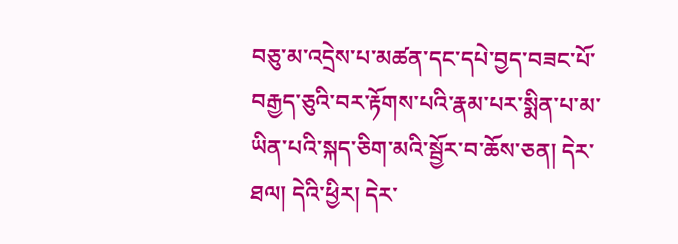བཅུ་མ་འདྲེས་པ་མཚན་དང་དཔེ་བྱད་བཟང་པོ་བརྒྱད་ཅུའི་བར་རྟོགས་པའི་རྣམ་པར་སྨིན་པ་མ་ཡིན་པའི་སྐད་ཅིག་མའི་སྦྱོར་བ་ཆོས་ཅན། དེར་ཐལ། དེའི་ཕྱིར། དེར་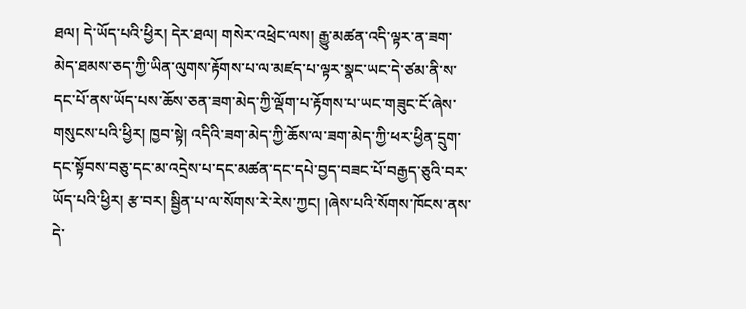ཐལ། དེ་ཡོད་པའི་ཕྱིར། དེར་ཐལ། གསེར་འཕྲེང་ལས། རྒྱུ་མཚན་འདི་ལྟར་ན་ཟག་མེད་ཐམས་ཅད་ཀྱི་ཡིན་ལུགས་རྟོགས་པ་ལ་མཛད་པ་ལྟར་སྣང་ཡང་དེ་ཙམ་ནི་ས་དང་པོ་ནས་ཡོད་པས་ཆོས་ཅན་ཟག་མེད་ཀྱི་ལྡོག་པ་རྟོགས་པ་ཡང་གཟུང་ངོ་ཞེས་གསུངས་པའི་ཕྱིར། ཁྱབ་སྟེ། འདིའི་ཟག་མེད་ཀྱི་ཆོས་ལ་ཟག་མེད་ཀྱི་ཕར་ཕྱིན་དྲུག་དང་སྟོབས་བཅུ་དང་མ་འདྲེས་པ་དང་མཚན་དང་དཔེ་བྱད་བཟང་པོ་བརྒྱད་ཅུའི་བར་ཡོད་པའི་ཕྱིར། རྩ་བར། སྦྱིན་པ་ལ་སོགས་རེ་རེས་ཀྱང། །ཞེས་པའི་སོགས་ཁོངས་ནས་དེ་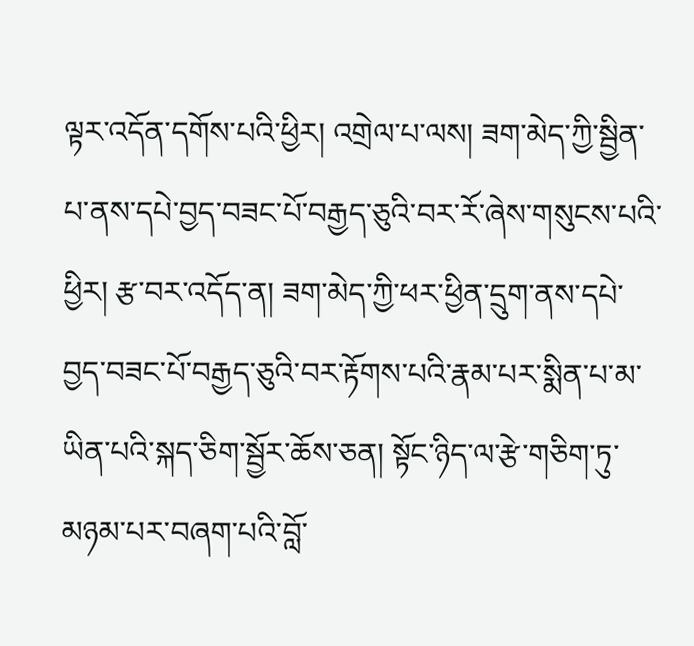ལྟར་འདོན་དགོས་པའི་ཕྱིར། འགྲེལ་པ་ལས། ཟག་མེད་ཀྱི་སྦྱིན་པ་ནས་དཔེ་བྱད་བཟང་པོ་བརྒྱད་ཅུའི་བར་རོ་ཞེས་གསུངས་པའི་ཕྱིར། རྩ་བར་འདོད་ན། ཟག་མེད་ཀྱི་ཕར་ཕྱིན་དྲུག་ནས་དཔེ་བྱད་བཟང་པོ་བརྒྱད་ཅུའི་བར་རྟོགས་པའི་རྣམ་པར་སྨིན་པ་མ་ཡིན་པའི་སྐད་ཅིག་སྦྱོར་ཆོས་ཅན། སྟོང་ཉིད་ལ་རྩེ་གཅིག་ཏུ་མཉམ་པར་བཞག་པའི་བློ་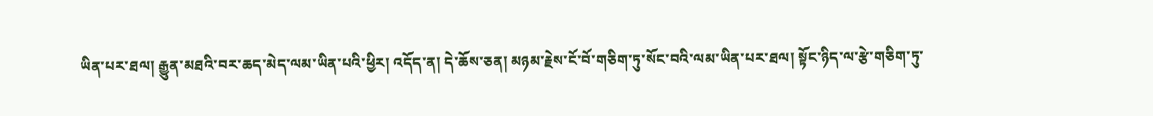ཡིན་པར་ཐལ། རྒྱུན་མཐའི་བར་ཆད་མེད་ལམ་ཡིན་པའི་ཕྱིར། འདོད་ན། དེ་ཆོས་ཅན། མཉམ་རྗེས་ངོ་བོ་གཅིག་ཏུ་སོང་བའི་ལམ་ཡིན་པར་ཐལ། སྟོང་ཉིད་ལ་རྩེ་གཅིག་ཏུ་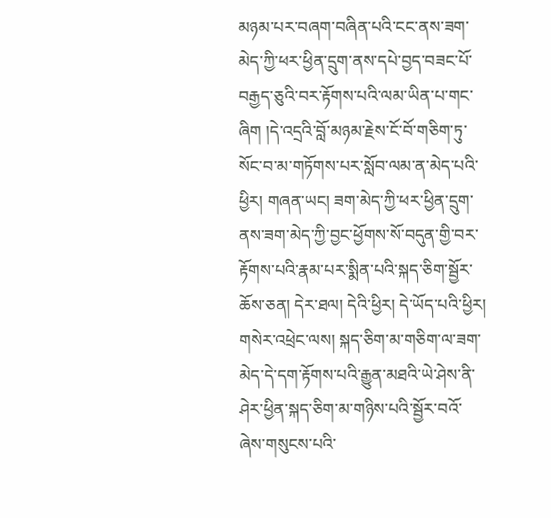མཉམ་པར་བཞག་བཞིན་པའི་ངང་ནས་ཟག་མེད་ཀྱི་ཕར་ཕྱིན་དྲུག་ནས་དཔེ་བྱད་བཟང་པོ་བརྒྱད་ཅུའི་བར་རྟོགས་པའི་ལམ་ཡིན་པ་གང་ཞིག །དེ་འདྲའི་བློ་མཉམ་རྗེས་ངོ་བོ་གཅིག་ཏུ་སོང་བ་མ་གཏོགས་པར་སློབ་ལམ་ན་མེད་པའི་ཕྱིར། གཞན་ཡང། ཟག་མེད་ཀྱི་ཕར་ཕྱིན་དྲུག་ནས་ཟག་མེད་ཀྱི་བྱང་ཕྱོགས་སོ་བདུན་གྱི་བར་རྟོགས་པའི་རྣམ་པར་སྨིན་པའི་སྐད་ཅིག་སྦྱོར་ཆོས་ཅན། དེར་ཐལ། དེའི་ཕྱིར། དེ་ཡོད་པའི་ཕྱིར། གསེར་འཕྲེང་ལས། སྐད་ཅིག་མ་གཅིག་ལ་ཟག་མེད་དེ་དག་རྟོགས་པའི་རྒྱུན་མཐའི་ཡེ་ཤེས་ནི་ཤེར་ཕྱིན་སྐད་ཅིག་མ་གཉིས་པའི་སྦྱོར་བའོ་ཞེས་གསུངས་པའི་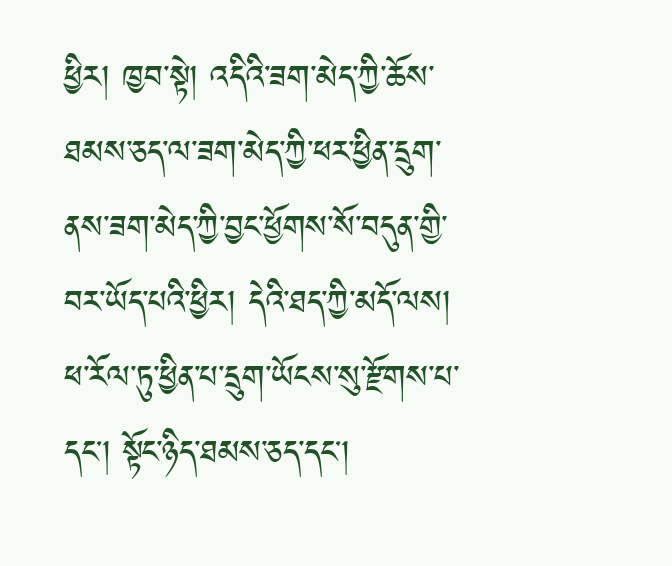ཕྱིར། ཁྱབ་སྟེ། འདིའི་ཟག་མེད་ཀྱི་ཆོས་ཐམས་ཅད་ལ་ཟག་མེད་ཀྱི་ཕར་ཕྱིན་དྲུག་ནས་ཟག་མེད་ཀྱི་བྱང་ཕྱོགས་སོ་བདུན་གྱི་བར་ཡོད་པའི་ཕྱིར། དེའི་ཐད་ཀྱི་མདོ་ལས། ཕ་རོལ་ཏུ་ཕྱིན་པ་དྲུག་ཡོངས་སུ་རྫོགས་པ་དང། སྟོང་ཉིད་ཐམས་ཅད་དང།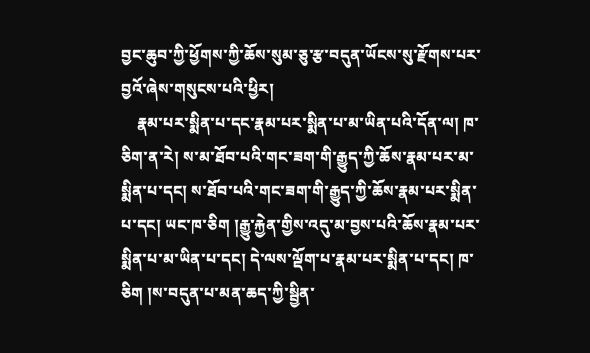བྱང་ཆུབ་ཀྱི་ཕྱོགས་ཀྱི་ཆོས་སུམ་ཅུ་རྩ་བདུན་ཡོངས་སུ་རྫོགས་པར་བྱའོ་ཞེས་གསུངས་པའི་ཕྱིར།
    རྣམ་པར་སྨིན་པ་དང་རྣམ་པར་སྨིན་པ་མ་ཡིན་པའི་དོན་ལ། ཁ་ཅིག་ན་རེ། ས་མ་ཐོབ་པའི་གང་ཟག་གི་རྒྱུད་ཀྱི་ཆོས་རྣམ་པར་མ་སྨིན་པ་དང། ས་ཐོབ་པའི་གང་ཟག་གི་རྒྱུད་ཀྱི་ཆོས་རྣམ་པར་སྨིན་པ་དང། ཡང་ཁ་ཅིག །རྒྱུ་རྐྱེན་གྱིས་འདུ་མ་བྱས་པའི་ཆོས་རྣམ་པར་སྨིན་པ་མ་ཡིན་པ་དང། དེ་ལས་ལྡོག་པ་རྣམ་པར་སྨིན་པ་དང། ཁ་ཅིག །ས་བདུན་པ་མན་ཆད་ཀྱི་སྦྱིན་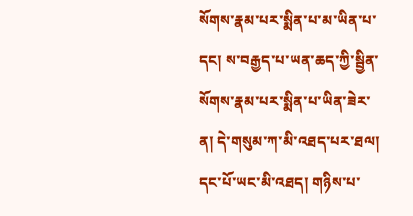སོགས་རྣམ་པར་སྨིན་པ་མ་ཡིན་པ་དང། ས་བརྒྱད་པ་ཡན་ཆད་ཀྱི་སྦྱིན་སོགས་རྣམ་པར་སྨིན་པ་ཡིན་ཟེར་ན། དེ་གསུམ་ཀ་མི་འཐད་པར་ཐལ། དང་པོ་ཡང་མི་འཐད། གཉིས་པ་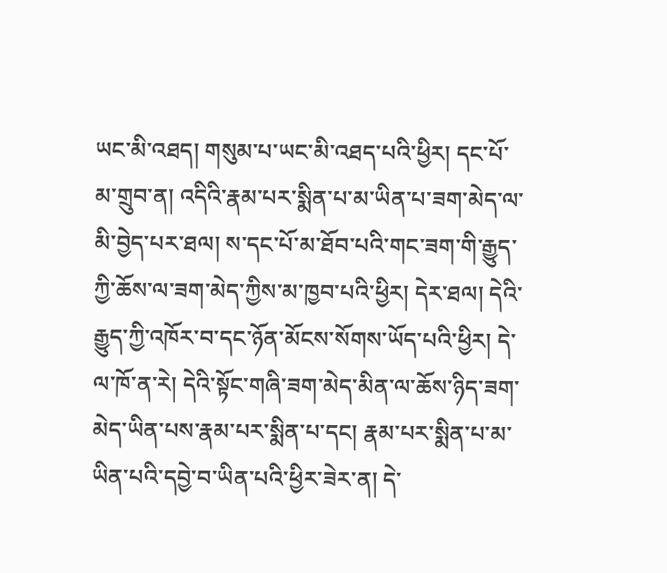ཡང་མི་འཐད། གསུམ་པ་ཡང་མི་འཐད་པའི་ཕྱིར། དང་པོ་མ་གྲུབ་ན། འདིའི་རྣམ་པར་སྨིན་པ་མ་ཡིན་པ་ཟག་མེད་ལ་མི་བྱེད་པར་ཐལ། ས་དང་པོ་མ་ཐོབ་པའི་གང་ཟག་གི་རྒྱུད་ཀྱི་ཆོས་ལ་ཟག་མེད་ཀྱིས་མ་ཁྱབ་པའི་ཕྱིར། དེར་ཐལ། དེའི་རྒྱུད་ཀྱི་འཁོར་བ་དང་ཉོན་མོངས་སོགས་ཡོད་པའི་ཕྱིར། དེ་ལ་ཁོ་ན་རེ། དེའི་སྟོང་གཞི་ཟག་མེད་མིན་ལ་ཆོས་ཉིད་ཟག་མེད་ཡིན་པས་རྣམ་པར་སྨིན་པ་དང། རྣམ་པར་སྨིན་པ་མ་ཡིན་པའི་དབྱེ་བ་ཡིན་པའི་ཕྱིར་ཟེར་ན། དེ་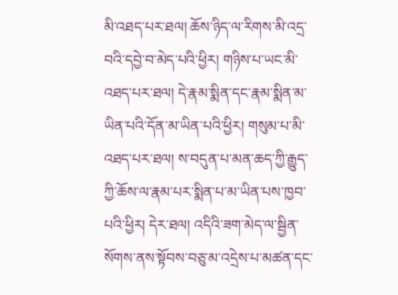མི་འཐད་པར་ཐལ། ཆོས་ཉིད་ལ་རིགས་མི་འདྲ་བའི་དབྱེ་བ་མེད་པའི་ཕྱིར། གཉིས་པ་ཡང་མི་འཐད་པར་ཐལ། དེ་རྣམ་སྨིན་དང་རྣམ་སྨིན་མ་ཡིན་པའི་དོན་མ་ཡིན་པའི་ཕྱིར། གསུམ་པ་མི་འཐད་པར་ཐལ། ས་བདུན་པ་མན་ཆད་ཀྱི་རྒྱུད་ཀྱི་ཆོས་ལ་རྣམ་པར་སྨིན་པ་མ་ཡིན་པས་ཁྱབ་པའི་ཕྱིར། དེར་ཐལ། འདིའི་ཟག་མེད་ལ་སྦྱིན་སོགས་ནས་སྟོབས་བཅུ་མ་འདྲེས་པ་མཚན་དང་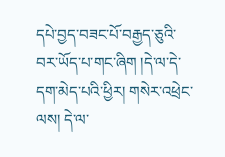དཔེ་བྱད་བཟང་པོ་བརྒྱད་ཅུའི་བར་ཡོད་པ་གང་ཞིག །དེ་ལ་དེ་དག་མེད་པའི་ཕྱིར། གསེར་འཕྲེང་ལས། དེ་ལ་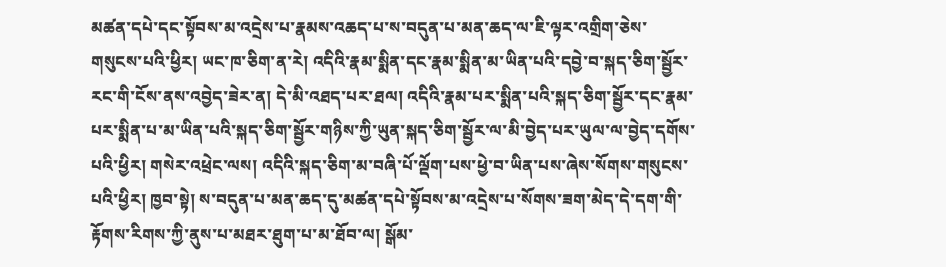མཚན་དཔེ་དང་སྟོབས་མ་འདྲེས་པ་རྣམས་འཆད་པ་ས་བདུན་པ་མན་ཆད་ལ་ཇི་ལྟར་འགྲིག་ཅེས་གསུངས་པའི་ཕྱིར། ཡང་ཁ་ཅིག་ན་རེ། འདིའི་རྣམ་སྨིན་དང་རྣམ་སྨིན་མ་ཡིན་པའི་དབྱེ་བ་སྐད་ཅིག་སྦྱོར་རང་གི་ངོས་ནས་འབྱེད་ཟེར་ན། དེ་མི་འཐད་པར་ཐལ། འདིའི་རྣམ་པར་སྨིན་པའི་སྐད་ཅིག་སྦྱོར་དང་རྣམ་པར་སྨིན་པ་མ་ཡིན་པའི་སྐད་ཅིག་སྦྱོར་གཉིས་ཀྱི་ཡུན་སྐད་ཅིག་སྦྱོར་ལ་མི་བྱེད་པར་ཡུལ་ལ་བྱེད་དགོས་པའི་ཕྱིར། གསེར་འཕྲེང་ལས། འདིའི་སྐད་ཅིག་མ་བཞི་པོ་ལྡོག་པས་ཕྱེ་བ་ཡིན་པས་ཞེས་སོགས་གསུངས་པའི་ཕྱིར། ཁྱབ་སྟེ། ས་བདུན་པ་མན་ཆད་དུ་མཚན་དཔེ་སྟོབས་མ་འདྲེས་པ་སོགས་ཟག་མེད་དེ་དག་གི་རྟོགས་རིགས་ཀྱི་ནུས་པ་མཐར་ཐུག་པ་མ་ཐོབ་ལ། སྒོམ་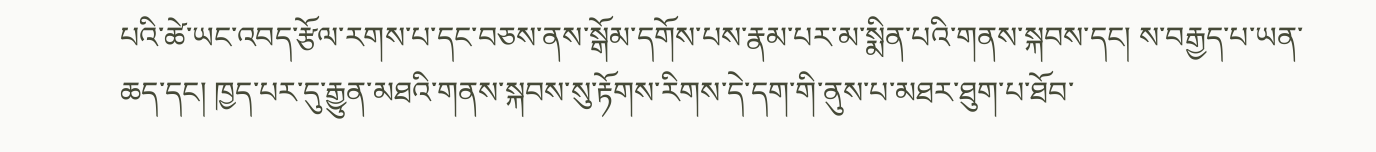པའི་ཚེ་ཡང་འབད་རྩོལ་རགས་པ་དང་བཅས་ནས་སྒོམ་དགོས་པས་རྣམ་པར་མ་སྨིན་པའི་གནས་སྐབས་དང། ས་བརྒྱད་པ་ཡན་ཆད་དང། ཁྱད་པར་དུ་རྒྱུན་མཐའི་གནས་སྐབས་སུ་རྟོགས་རིགས་དེ་དག་གི་ནུས་པ་མཐར་ཐུག་པ་ཐོབ་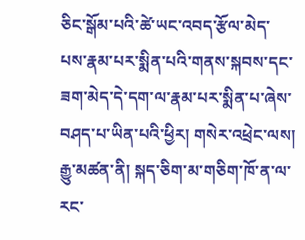ཅིང་སྒོམ་པའི་ཚེ་ཡང་འབད་རྩོལ་མེད་པས་རྣམ་པར་སྨིན་པའི་གནས་སྐབས་དང་ཟག་མེད་དེ་དག་ལ་རྣམ་པར་སྨིན་པ་ཞེས་བཤད་པ་ཡིན་པའི་ཕྱིར། གསེར་འཕྲེང་ལས། རྒྱུ་མཚན་ནི། སྐད་ཅིག་མ་གཅིག་ཁོ་ན་ལ་རང་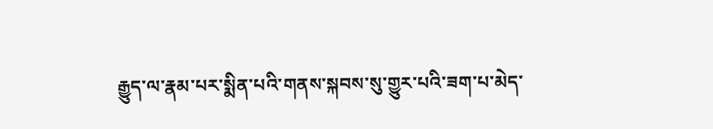རྒྱུད་ལ་རྣམ་པར་སྨིན་པའི་གནས་སྐབས་སུ་གྱུར་པའི་ཟག་པ་མེད་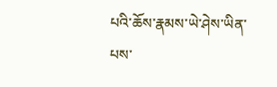པའི་ཆོས་རྣམས་ཡེ་ཤེས་ཡིན་པས་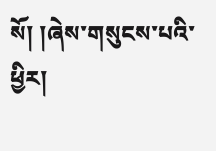སོ། །ཞེས་གསུངས་པའི་ཕྱིར།